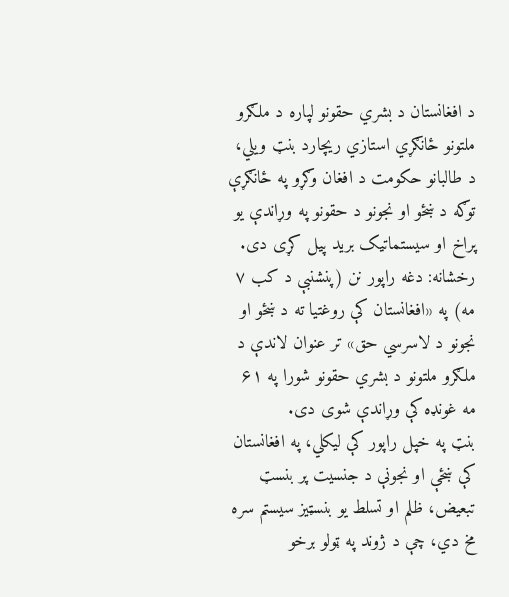د افغانستان د بشري حقونو لپاره د ملګرو ملتونو ځانګړي استازي ریچارد بنټ ویلي، د طالبانو حکومت د افغان وګړو په ځانګړې توګه د ښځو او نجونو د حقونو په وړاندې یو پراخ او سیستماتیک برید پیل کړی دی.
رخشانه: دغه راپور نن (پنشنبې د کب ۷ مه) په «افغانستان کې روغتیا ته د ښځو او نجونو د لاسرسي حق» تر عنوان لاندې د ملګرو ملتونو د بشري حقونو شورا په ۶۱ مه غونډه کې وړاندې شوی دی.
بنټ په خپل راپور کې لیکلي، په افغانستان کې ښځې او نجونې د جنسیت پر بنسټ تبعیض، ظلم او تسلط یو بنسټیز سیستم سره مخ دي، چې د ژوند په ټولو برخو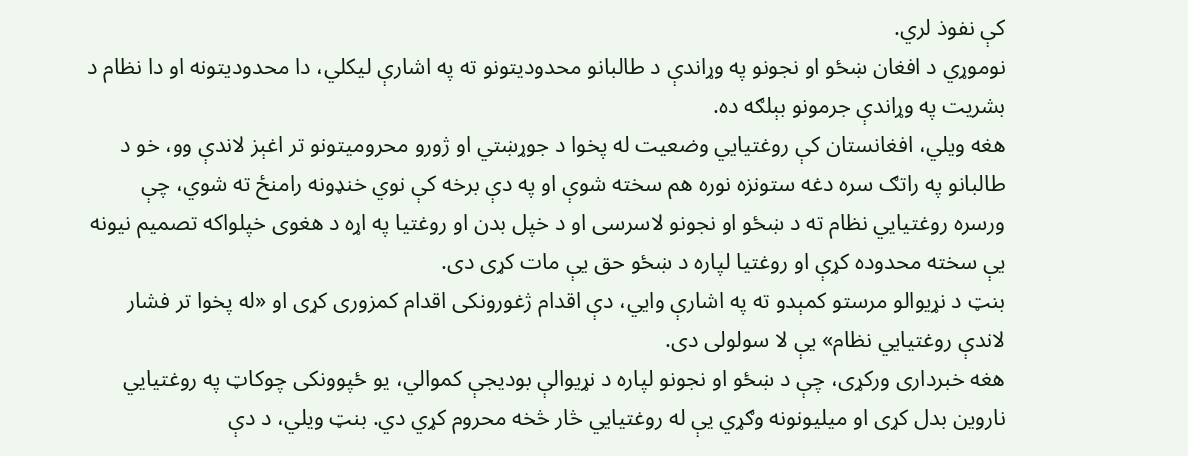کې نفوذ لري.
نوموړي د افغان ښځو او نجونو په وړاندې د طالبانو محدودیتونو ته په اشارې لیکلي، دا محدودیتونه او دا نظام د بشریت په وړاندې جرمونو بېلګه ده.
هغه ویلي، افغانستان کې روغتیايي وضعیت له پخوا د جوړښتي او ژورو محرومیتونو تر اغېز لاندې وو، خو د طالبانو په راتګ سره دغه ستونزه نوره هم سخته شوې او په دې برخه کې نوي خنډونه رامنځ ته شوي، چې ورسره روغتیايي نظام ته د ښځو او نجونو لاسرسی او د خپل بدن او روغتیا په اړه د هغوی خپلواکه تصمیم نیونه یې سخته محدوده کړې او روغتیا لپاره د ښځو حق یې مات کړی دی.
بنټ د نړیوالو مرستو کمېدو ته په اشارې وايي، دې اقدام ژغورونکی اقدام کمزوری کړی او «له پخوا تر فشار لاندې روغتیايي نظام» یې لا سولولی دی.
هغه خبرداری ورکړی، چې د ښځو او نجونو لپاره د نړیوالې بودیجې کموالي، یو ځپوونکی چوکاټ په روغتیايي ناروین بدل کړی او میلیونونه وګړي یې له روغتیايي څار څخه محروم کړي دي. بنټ ویلي، د دې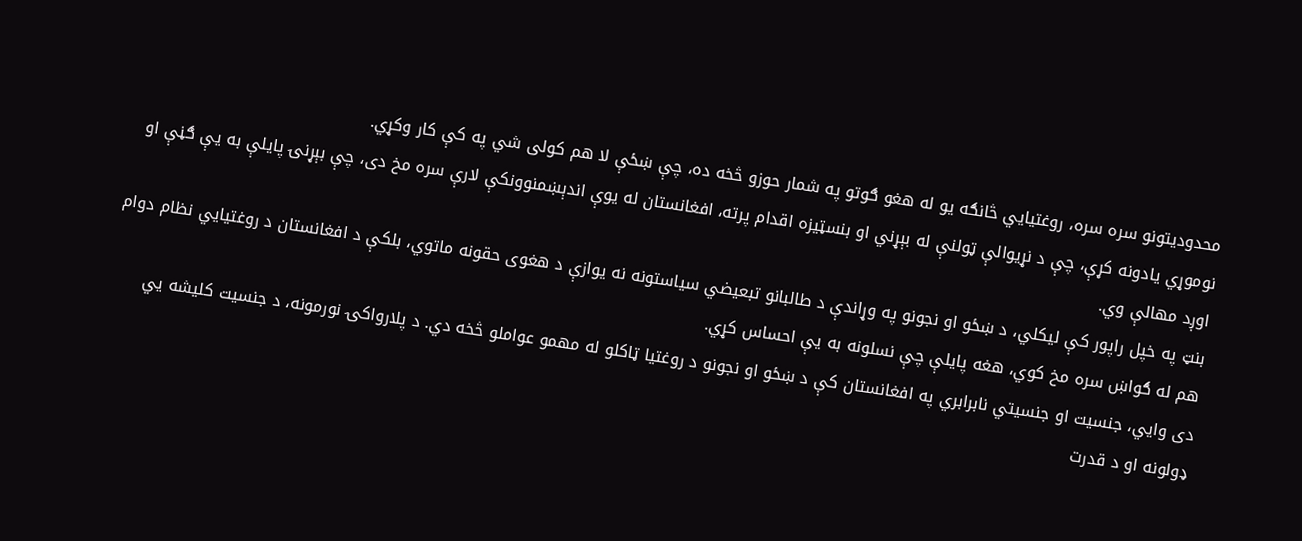محدودیتونو سره سره، روغتیايي څانګه یو له هغو ګوتو په شمار حوزو څخه ده، چې ښځې لا هم کولی شي په کې کار وکړي.
نوموړي یادونه کړې، چې د نړیوالې ټولنې له بېړني او بنسټیزه اقدام پرته، افغانستان له یوې اندېښمنوونکې لارې سره مخ دی، چې بېړنۍ پایلې به یې ګڼې او اوږد مهالې وي.
بنټ په خپل راپور کې لیکلي، د ښځو او نجونو په وړاندې د طالبانو تبعیضي سیاستونه نه یوازې د هغوی حقونه ماتوي، بلکې د افغانستان د روغتیايي نظام دوام هم له ګواښ سره مخ کوي، هغه پایلې چې نسلونه به یې احساس کړي.
دی وايي، جنسیت او جنسیتي نابرابري په افغانستان کې د ښځو او نجونو د روغتیا ټاکلو له مهمو عواملو څخه دي. د پلارواکۍ نورمونه، د جنسیت کلیشه یي ډولونه او د قدرت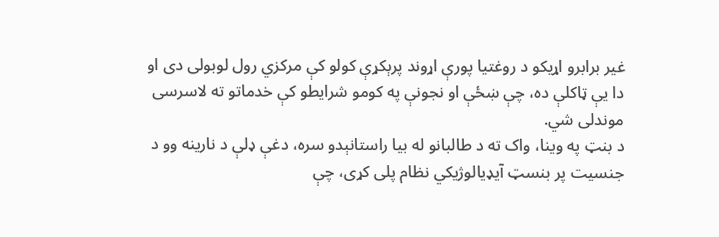غیر برابرو اړیکو د روغتیا پورې اړوند پرېکړې کولو کې مرکزي رول لوبولی دی او دا یې ټاکلې ده، چې ښځې او نجونې په کومو شرایطو کې خدماتو ته لاسرسی موندلی شي.
د بنټ په وینا، واک ته د طالبانو له بیا راستانېدو سره، دغې ډلې د نارینه وو د جنسیت پر بنسټ آیډیالوژیکي نظام پلی کړی، چې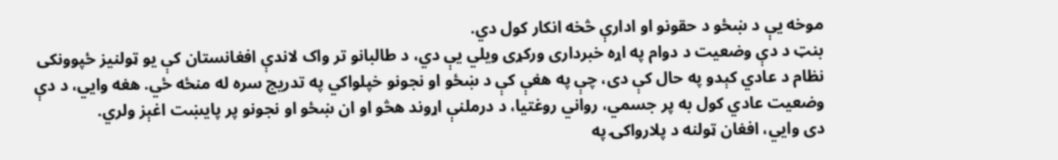موخه یې د ښځو د حقونو او ادارې څخه انکار کول دي.
بنټ د دې وضعیت د دوام په اړه خبرداری ورکړی ویلي یې دي، د طالبانو تر واک لاندې افغانستان کې یو ټولنیز ځپوونکی نظام د عادي کېدو په حال کې دی، چې په هغې کې د ښځو او نجونو خپلواکي په تدریج سره له منځه ځي. هغه وايي، د دې وضعیت عادي کول به پر جسمي، رواني روغتیا، د درملنې اړوند هڅو او ان ښځو او نجونو پر پایښت اغېز ولري.
دی وايي، افغان ټولنه د پلارواکۍ په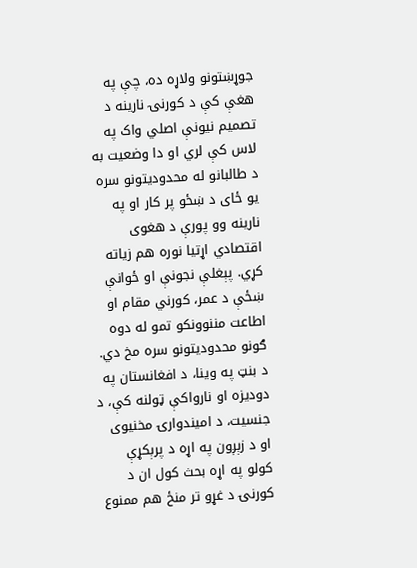جوړښتونو ولاړه ده، چې په هغې کې د کورنۍ نارینه د تصمیم نیونې اصلي واک په لاس کې لري او دا وضعیت به د طالبانو له محدودیتونو سره یو ځای د ښځو پر کار او په نارینه وو پورې د هغوی اقتصادي اړتیا نوره هم زیاته کړي. پېغلې نجونې او ځوانې ښځې د عمر، کورني مقام او اطاعت مننوونکو تمو له دوه ګونو محدودیتونو سره مخ دي.
د بنټ په وینا، د افغانستان په دودیزه او نارواکې ټولنه کې، د جنسیت، د امیندوارۍ مخنیوی او د زېږون په اړه د پرېکړې کولو په اړه بحث کول ان د کورنۍ د غړو تر منځ هم ممنوع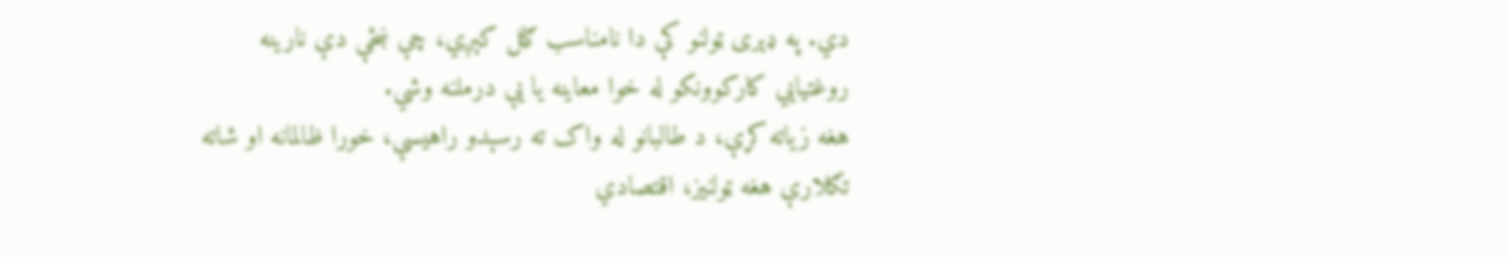دي. په ډېری ټولنو کې دا نامناسب ګڼل کېږي، چې ښځې دې نارینه روغتیايي کارکوونکو له خوا معاینه یا یې درملنه وشي.
هغه زیاته کړې، د طالبانو له واک ته رسېدو راهیسې، خورا ظالمانه او شاته تګلارې هغه ټولنیز، اقتصادي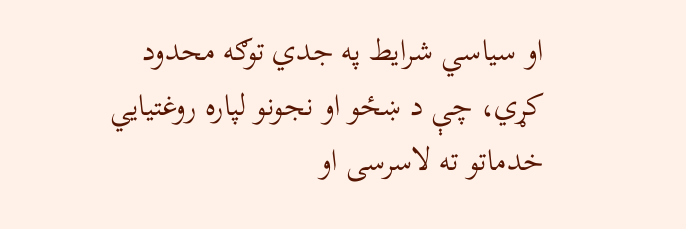او سیاسي شرایط په جدي توګه محدود کړي، چې د ښځو او نجونو لپاره روغتیايي خدماتو ته لاسرسی او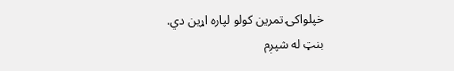خپلواکۍ تمرین کولو لپاره اړین دي.
بنټ له شپږم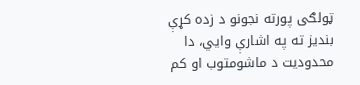ټولګی پورته نجونو د زده کړې بندیز ته په اشارې وايي، دا محدودیت د ماشومتوب او کم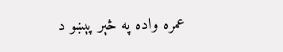عمره واده په څېر پېښو د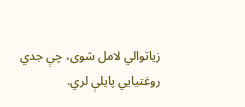زیاتوالي لامل شوی، چې جدي روغتیايي پایلې لري.